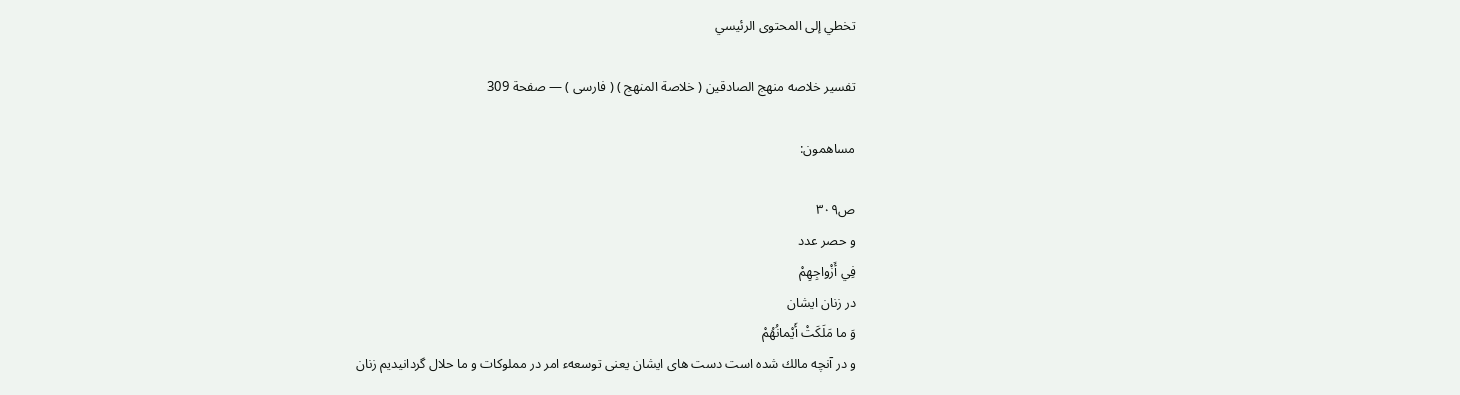تخطي إلى المحتوى الرئيسي

تفسير خلاصه منهج الصادقين ( خلاصة المنهج ) ( فارسى ) — صفحة 309

مساهمون:

ص٣٠٩
و حصر عدد
فِي أَزْواجِهِمْ
در زنان ايشان
وَ ما مَلَكَتْ أَيْمانُهُمْ
و در آنچه مالك شده است دست هاى ايشان يعنى توسعهء امر در مملوكات و ما حلال گردانيديم زنان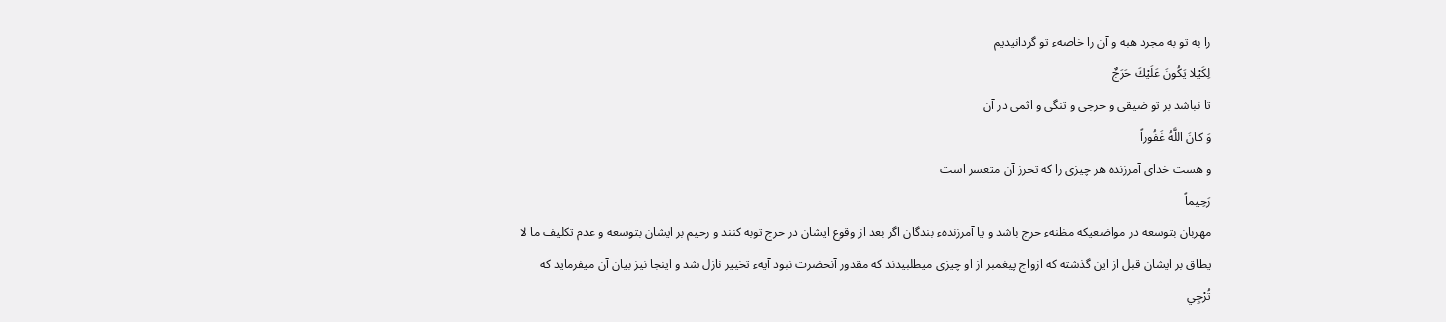را به تو به مجرد هبه و آن را خاصهء تو گردانيديم
لِكَيْلا يَكُونَ عَلَيْكَ حَرَجٌ
تا نباشد بر تو ضيقى و حرجى و تنگى و اثمى در آن
وَ كانَ اللَّهُ غَفُوراً
و هست خداى آمرزنده هر چيزى را كه تحرز آن متعسر است
رَحِيماً
مهربان بتوسعه در مواضعيكه مظنهء حرج باشد و يا آمرزندهء بندگان اگر بعد از وقوع ايشان در حرج توبه كنند و رحيم بر ايشان بتوسعه و عدم تكليف ما لا يطاق بر ايشان قبل از اين گذشته كه ازواج پيغمبر از او چيزى ميطلبيدند كه مقدور آنحضرت نبود آيهء تخيير نازل شد و اينجا نيز بيان آن ميفرمايد كه
تُرْجِي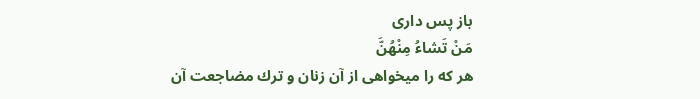باز پس دارى
مَنْ تَشاءُ مِنْهُنَّ
هر كه را ميخواهى از آن زنان و ترك مضاجعت آن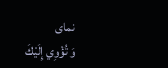نماى
وَ تُؤْوِي إِلَيْكَ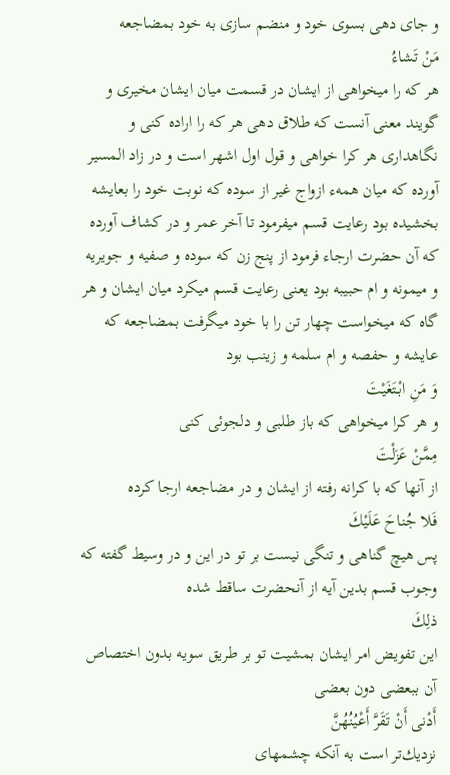و جاى دهى بسوى خود و منضم سازى به خود بمضاجعه
مَنْ تَشاءُ
هر كه را ميخواهى از ايشان در قسمت ميان ايشان مخيرى و گويند معنى آنست كه طلاق دهى هر كه را اراده كنى و نگاهدارى هر كرا خواهى و قول اول اشهر است و در زاد المسير آورده كه ميان همهء ازواج غير از سوده كه نوبت خود را بعايشه بخشيده بود رعايت قسم ميفرمود تا آخر عمر و در كشاف آورده كه آن حضرت ارجاء فرمود از پنج زن كه سوده و صفيه و جويريه و ميمونه و ام حبيبه بود يعنى رعايت قسم ميكرد ميان ايشان و هر گاه كه ميخواست چهار تن را با خود ميگرفت بمضاجعه كه عايشه و حفصه و ام سلمه و زينب بود
وَ مَنِ ابْتَغَيْتَ
و هر كرا ميخواهى كه باز طلبى و دلجوئى كنى
مِمَّنْ عَزَلْتَ
از آنها كه با كرانه رفته از ايشان و در مضاجعه ارجا كرده
فَلا جُناحَ عَلَيْكَ
پس هيچ گناهى و تنگى نيست بر تو در اين و در وسيط گفته كه وجوب قسم بدين آيه از آنحضرت ساقط شده
ذلِكَ
اين تفويض امر ايشان بمشيت تو بر طريق سويه بدون اختصاص آن ببعضى دون بعضى
أَدْنى أَنْ تَقَرَّ أَعْيُنُهُنَّ
نزديك‌تر است به آنكه چشمهاى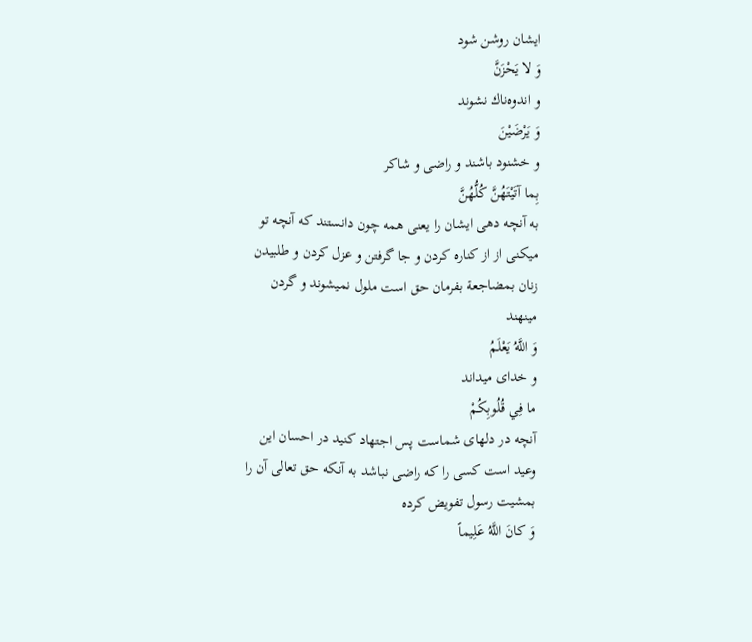ايشان روشن شود
وَ لا يَحْزَنَّ
و اندوه‌ناك نشوند
وَ يَرْضَيْنَ
و خشنود باشند و راضى و شاكر
بِما آتَيْتَهُنَّ كُلُّهُنَّ
به آنچه دهى ايشان را يعنى همه چون دانستند كه آنچه تو ميكنى از از كناره كردن و جا گرفتن و عزل كردن و طلبيدن زنان بمضاجعة بفرمان حق است ملول نميشوند و گردن مينهند
وَ اللَّهُ يَعْلَمُ
و خداى ميداند
ما فِي قُلُوبِكُمْ
آنچه در دلهاى شماست پس اجتهاد كنيد در احسان اين وعيد است كسى را كه راضى نباشد به آنكه حق تعالى آن را بمشيت رسول تفويض كرده
وَ كانَ اللَّهُ عَلِيماً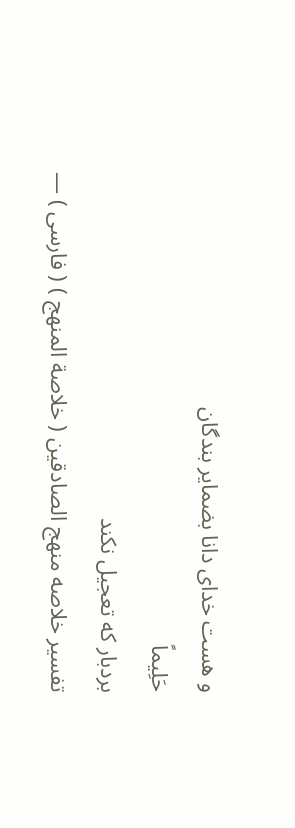و هست خداى دانا بضماير بندگان
حَلِيماً
بردبار كه تعجيل نكند
تفسير خلاصه منهج الصادقين ( خلاصة المنهج ) ( فارسى ) —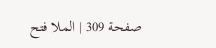صفحة 309 | الملا فتح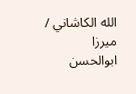الله الكاشاني / ميرزا ابوالحسن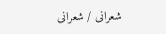شعرانى / شعرانى